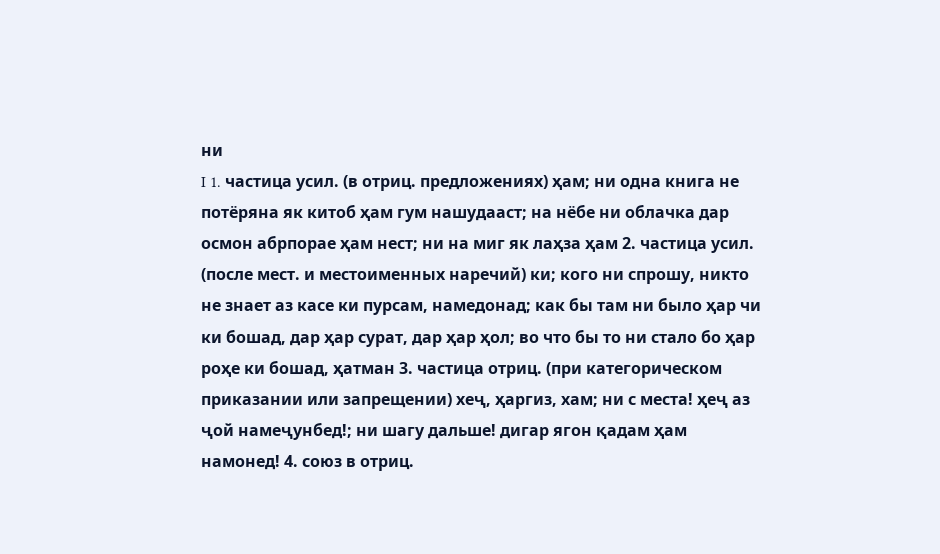ни
I 1. частица усил. (в отриц. предложениях) ҳам; ни одна книга не потёряна як китоб ҳам гум нашудааст; на нёбе ни облачка дар осмон абрпорае ҳам нест; ни на миг як лаҳза ҳам 2. частица усил. (после мест. и местоименных наречий) ки; кого ни спрошу, никто не знает аз касе ки пурсам, намедонад; как бы там ни было ҳар чи ки бошад, дар ҳар сурат, дар ҳар ҳол; во что бы то ни стало бо ҳар роҳе ки бошад, ҳатман 3. частица отриц. (при категорическом приказании или запрещении) хеҷ, ҳаргиз, хам; ни с места! ҳеҷ аз ҷой намеҷунбед!; ни шагу дальше! дигар ягон қадам ҳам намонед! 4. союз в отриц.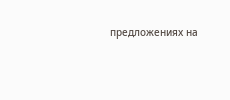предложениях на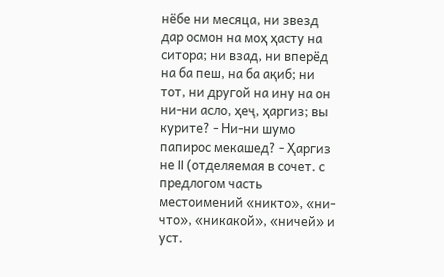нёбе ни месяца, ни звезд дар осмон на моҳ ҳасту на ситора; ни взад, ни вперёд на ба пеш, на ба ақиб; ни тот, ни другой на ину на он ни-ни асло, ҳеҷ, ҳаргиз; вы курите? - Ни-ни шумо папирос мекашед? - Ҳаргиз не II (отделяемая в сочет. с предлогом часть местоимений «никто», «ни-что», «никакой», «ничей» и уст.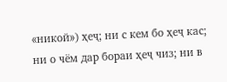«никой») ҳеҷ; ни с кем бо ҳеҷ кас; ни о чём дар бораи ҳеҷ чиз; ни в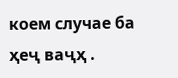коем случае ба ҳеҷ ваҷҳ .